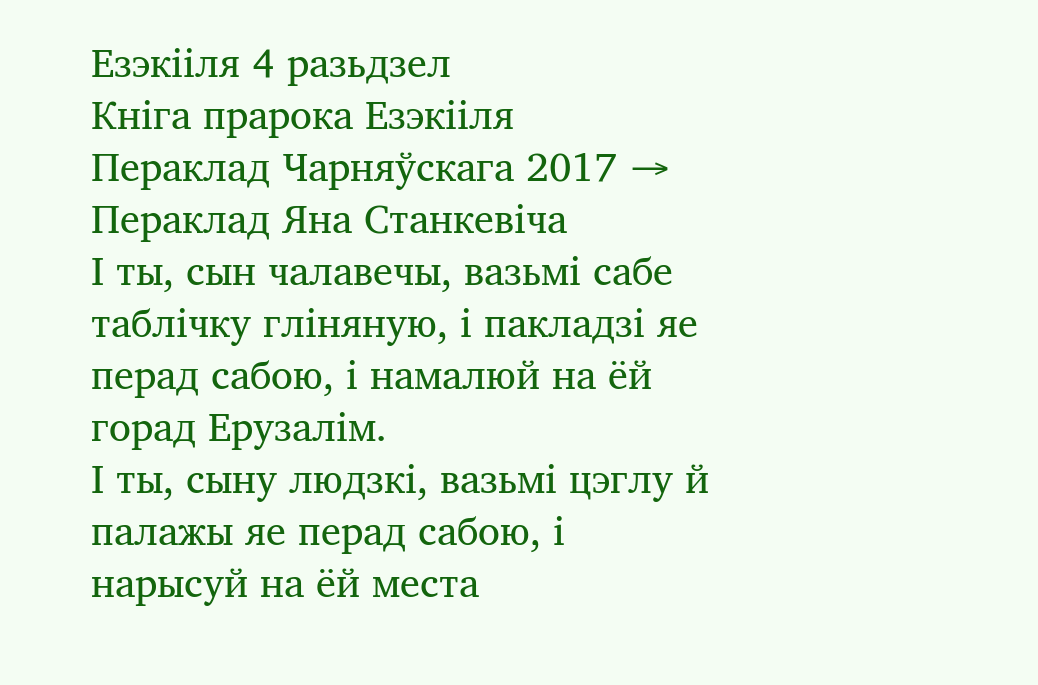Езэкііля 4 разьдзел
Кніга прарока Езэкііля
Пераклад Чарняўскага 2017 → Пераклад Яна Станкевіча
І ты, сын чалавечы, вазьмі сабе таблічку гліняную, і пакладзі яе перад сабою, і намалюй на ёй горад Ерузалім.
І ты, сыну людзкі, вазьмі цэглу й палажы яе перад сабою, і нарысуй на ёй места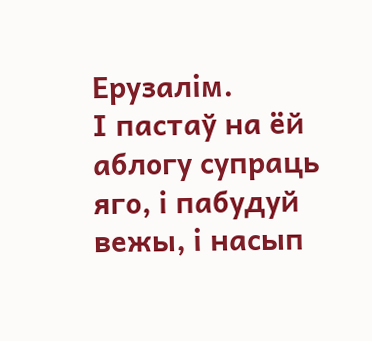Ерузалім.
І пастаў на ёй аблогу супраць яго, і пабудуй вежы, і насып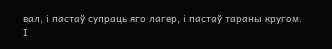вал, і пастаў супраць яго лагер, і пастаў тараны кругом.
І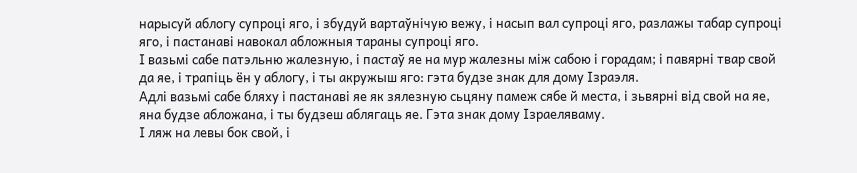нарысуй аблогу супроці яго, і збудуй вартаўнічую вежу, і насып вал супроці яго, разлажы табар супроці яго, і пастанаві навокал абложныя тараны супроці яго.
І вазьмі сабе патэльню жалезную, і пастаў яе на мур жалезны між сабою і горадам; і павярні твар свой да яе, і трапіць ён у аблогу, і ты акружыш яго: гэта будзе знак для дому Ізраэля.
Адлі вазьмі сабе бляху і пастанаві яе як зялезную сьцяну памеж сябе й места, і зьвярні від свой на яе, яна будзе абложана, і ты будзеш аблягаць яе. Гэта знак дому Ізраеляваму.
І ляж на левы бок свой, і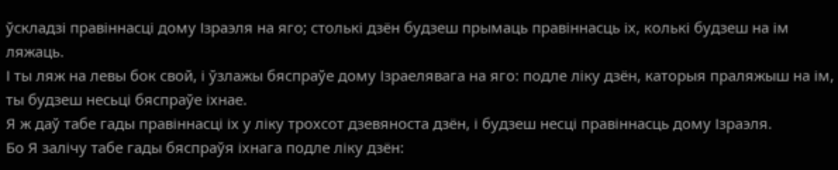ўскладзі правіннасці дому Ізраэля на яго; столькі дзён будзеш прымаць правіннасць іх, колькі будзеш на ім ляжаць.
І ты ляж на левы бок свой, і ўзлажы бяспраўе дому Ізраелявага на яго: подле ліку дзён, каторыя праляжыш на ім, ты будзеш несьці бяспраўе іхнае.
Я ж даў табе гады правіннасці іх у ліку трохсот дзевяноста дзён, і будзеш несці правіннасць дому Ізраэля.
Бо Я залічу табе гады бяспраўя іхнага подле ліку дзён: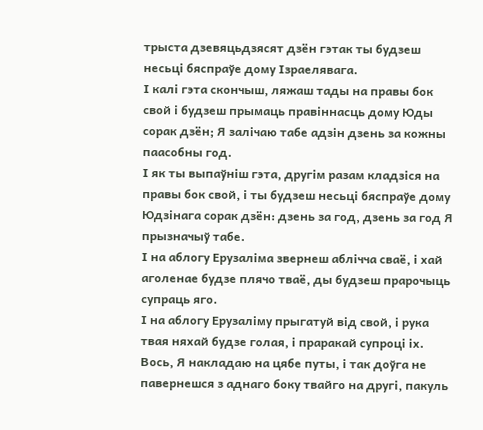трыста дзевяцьдзясят дзён гэтак ты будзеш несьці бяспраўе дому Ізраелявага.
І калі гэта скончыш, ляжаш тады на правы бок свой і будзеш прымаць правіннасць дому Юды сорак дзён; Я залічаю табе адзін дзень за кожны паасобны год.
І як ты выпаўніш гэта, другім разам кладзіся на правы бок свой, і ты будзеш несьці бяспраўе дому Юдзінага сорак дзён: дзень за год, дзень за год Я прызначыў табе.
І на аблогу Ерузаліма звернеш аблічча сваё, і хай аголенае будзе плячо тваё, ды будзеш прарочыць супраць яго.
І на аблогу Ерузаліму прыгатуй від свой, і рука твая няхай будзе голая, і праракай супроці іх.
Вось, Я накладаю на цябе путы, і так доўга не павернешся з аднаго боку твайго на другі, пакуль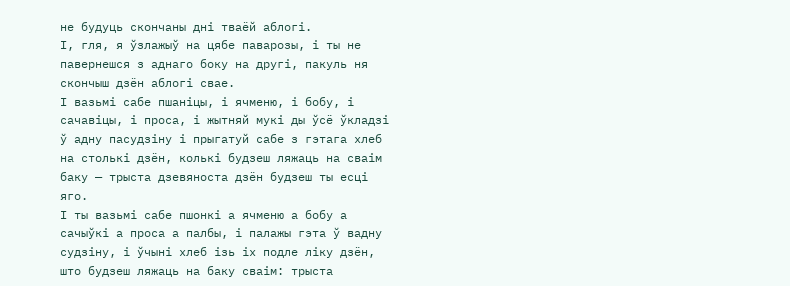не будуць скончаны дні тваёй аблогі.
І, гля, я ўзлажыў на цябе паварозы, і ты не павернешся з аднаго боку на другі, пакуль ня скончыш дзён аблогі свае.
І вазьмі сабе пшаніцы, і ячменю, і бобу, і сачавіцы, і проса, і жытняй мукі ды ўсё ўкладзі ў адну пасудзіну і прыгатуй сабе з гэтага хлеб на столькі дзён, колькі будзеш ляжаць на сваім баку — трыста дзевяноста дзён будзеш ты есці яго.
І ты вазьмі сабе пшонкі а ячменю а бобу а сачыўкі а проса а палбы, і палажы гэта ў вадну судзіну, і ўчыні хлеб ізь іх подле ліку дзён, што будзеш ляжаць на баку сваім: трыста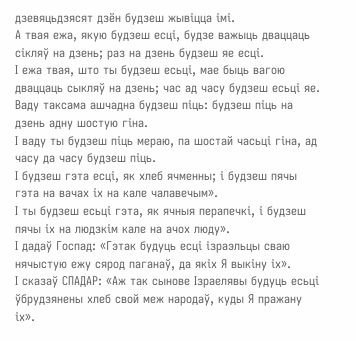дзевяцьдзясят дзён будзеш жывіцца імі.
А твая ежа, якую будзеш есці, будзе важыць дваццаць сікляў на дзень; раз на дзень будзеш яе есці.
І ежа твая, што ты будзеш есьці, мае быць вагою дваццаць сыкляў на дзень; час ад часу будзеш есьці яе.
Ваду таксама ашчадна будзеш піць: будзеш піць на дзень адну шостую гіна.
І ваду ты будзеш піць мераю, па шостай часьці гіна, ад часу да часу будзеш піць.
І будзеш гэта есці, як хлеб ячменны; і будзеш пячы гэта на вачах іх на кале чалавечым».
І ты будзеш есьці гэта, як ячныя перапечкі, і будзеш пячы іх на людзкім кале на ачох люду».
І дадаў Госпад: «Гэтак будуць есці ізраэльцы сваю нячыстую ежу сярод паганаў, да якіх Я выкіну іх».
І сказаў СПАДАР: «Аж так сынове Ізраелявы будуць есьці ўбрудзянены хлеб свой меж народаў, куды Я пражану іх».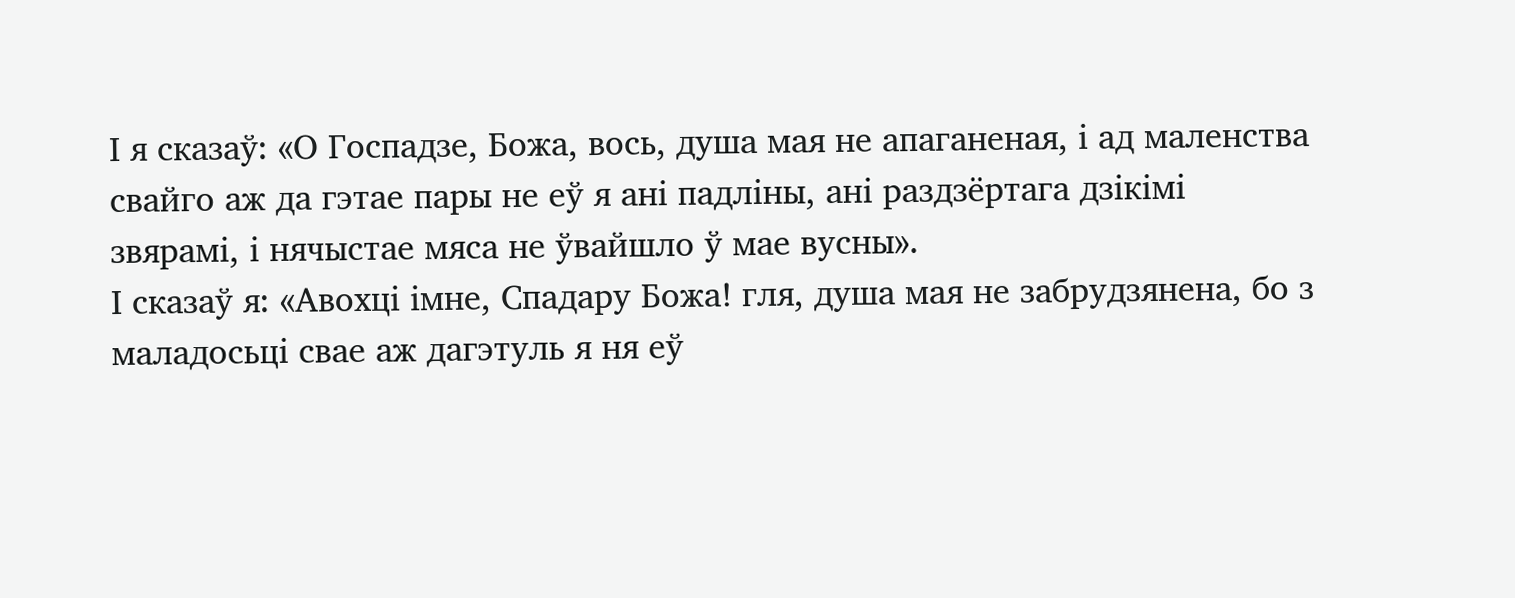І я сказаў: «О Госпадзе, Божа, вось, душа мая не апаганеная, і ад маленства свайго аж да гэтае пары не еў я ані падліны, ані раздзёртага дзікімі звярамі, і нячыстае мяса не ўвайшло ў мае вусны».
І сказаў я: «Авохці імне, Спадару Божа! гля, душа мая не забрудзянена, бо з маладосьці свае аж дагэтуль я ня еў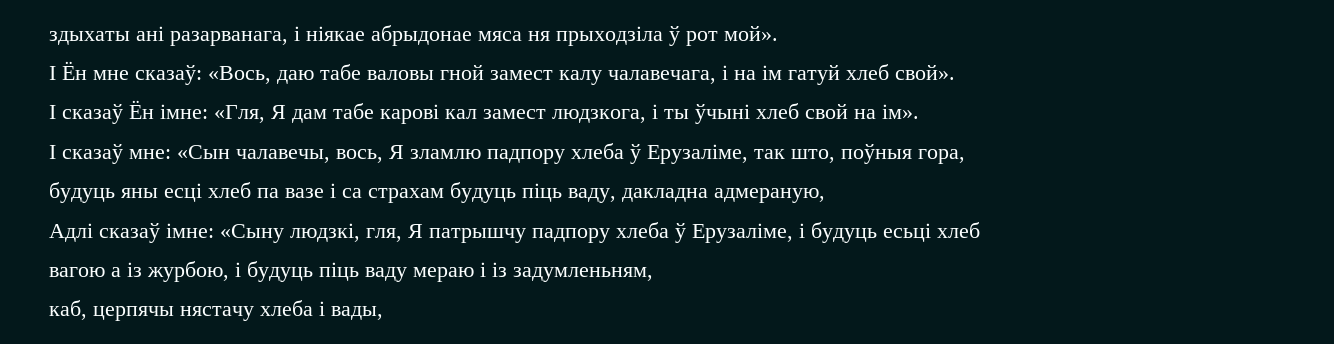здыхаты ані разарванага, і ніякае абрыдонае мяса ня прыходзіла ў рот мой».
І Ён мне сказаў: «Вось, даю табе валовы гной замест калу чалавечага, і на ім гатуй хлеб свой».
І сказаў Ён імне: «Гля, Я дам табе карові кал замест людзкога, і ты ўчыні хлеб свой на ім».
І сказаў мне: «Сын чалавечы, вось, Я зламлю падпору хлеба ў Ерузаліме, так што, поўныя гора, будуць яны есці хлеб па вазе і са страхам будуць піць ваду, дакладна адмераную,
Адлі сказаў імне: «Сыну людзкі, гля, Я патрышчу падпору хлеба ў Ерузаліме, і будуць есьці хлеб вагою а із журбою, і будуць піць ваду мераю і із задумленьням,
каб, церпячы нястачу хлеба і вады,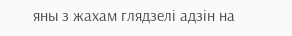яны з жахам глядзелі адзін на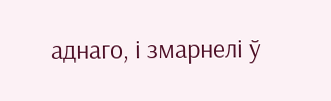аднаго, і змарнелі ў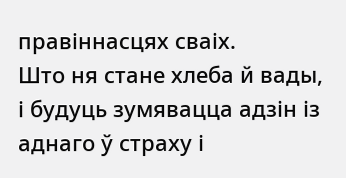правіннасцях сваіх.
Што ня стане хлеба й вады, і будуць зумявацца адзін із аднаго ў страху і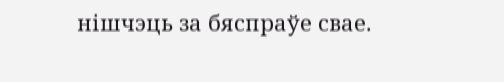нішчэць за бяспраўе свае.